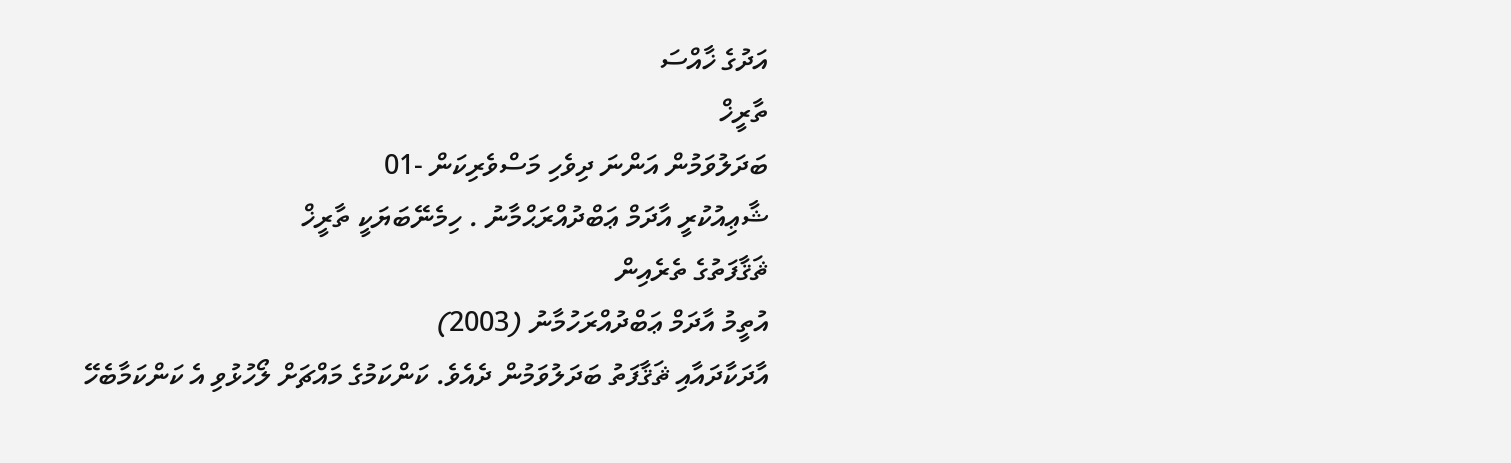އަދުގެ ޚާއްސަ
ތާރީޚް
ބަދަލުވަމުން އަންނަ ދިވެހި މަސްވެރިކަން -01
ޝާޢިއުކުރީ އާދަމް ޢަބްދުއްރަޙްމާނު . ހިމެނޭބަޔަކީ ތާރީޚް
ޘަޤާފަތުގެ ތެރެއިން
އުތީމު އާދަމް ޢަބްދުއްރަހުމާނު (2003)
އާދަކާދައާއި ޘަޤާފަތު ބަދަލުވަމުން ދެއެވެ. ކަންކަމުގެ މައްޗަށް ލޯހުޅުވި އެ ކަންކަމާބެހޭ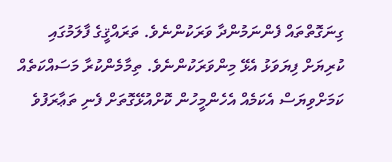ގިނަގޮތްތައް ފެންނަމުންދާ ވަރަކުންނެވެ. ތަރައްޤީގެ ފާލަމުގައި ކުރިޔަށް ފިޔަވަޅު އެޅޭ މިންވަރަކުންނެވެ. ތިމާމެންކުރާ މަސައްކަތެއް ކަމަށްވިޔަސް އެކަމެއް އެހެންމީހުން ކޮށްއުޅޭގޮތަށް ފެނި ތަޢާރަފުވެ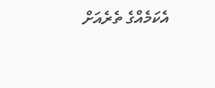އެކަމެއްގެ ތެރެއަށް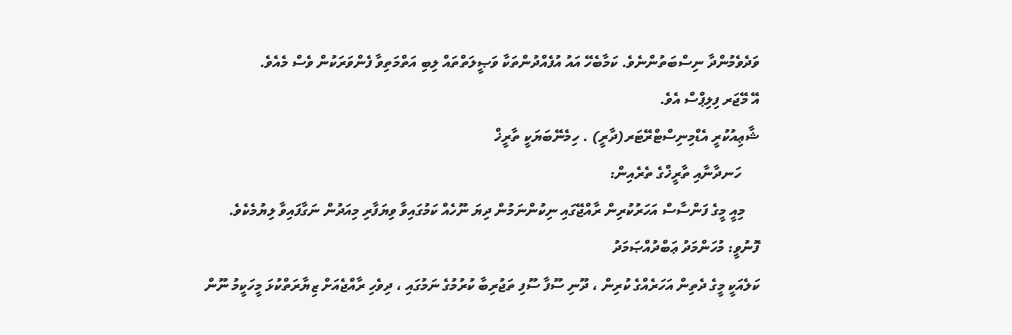ވަދެވެމުންދާ ނިސްބަތުންނެވެ. ކަމާބެހޭ އައު އުފެއްދުންތަކާ ވަޞީލަތްތައް ލިބި އަތްމަތިވާ ފެންވަރަކުން ވެސް މެއެވެ.
އޭ މޭޖަރ ފިލިޕްސް އެވެ.
ޝާޢިއުކުރީ އެޑްމިނިސްޓްރޭޓަރ(ދާރީ) . ހިމެނޭބަޔަކީ ތާރީޚް
     ހަނދާނާއި ތާރީޚްގެ ތެރެއިން:
    މިއީ މީގެ ފަންސާސް އަހަރުކުރިން ރާއްޖޭގައި ނިކުންނަމުން ދިޔަ ނޫހެއް ކަމުގައިވާ ވިޔަފާރި މިއަދުން ނަގާފައިވާ ލިޔުމެކެވެ.
ފޮނުވީ: މުހަންމަދު ޢަބްދުއްޞަމަދު
ކަލެއަކީ މީގެ ދެތިން އަހަރެއްގެ ކުރިން ، ދޫނި ސޫފާ ސޫފި ތަޖުރިބާ ކުރުމުގެ ނަމުގައި ، ދިވެހި ރާއްޖެއަށް ޒިޔާރަތްކުޅަ މީހަކީމު ނޫން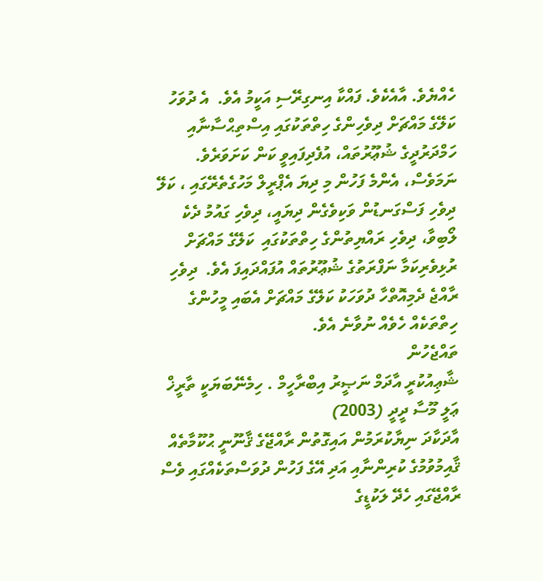ހެއްޔެވެ. އާއެކެވެ. ފައްކާ އިނގިރޭސި އަކީމު އެވެ.  އެ ދުވަހު ކަލޭގެ މައްޗަށް ދިވެހިންގެ ހިތްތަކުގައި އިސްތިޙްސާނާއި ހަމްދަރުދީގެ ޝުޢޫރުތައް، އުފެދިފައިވީ ކަން ކަށަވަރެވެ. ނަމަވެސް، އެންމެ ފަހުން މި ދިޔަ އެޕްރީލް މަހުގެތެރޭގައި ، ކަލޭ ދިވެހި ފަސްގަނޑުން ވަކިވެގެން ދިޔައީ، ދިވެހި ގައުމު ދެކެ ލޯބިވާ، ދިވެހި ރައްޔިތުންގެ ހިތްތަކުގައި  ކަލޭގެ މައްޗަށް ރުޅިވެރިކަމާ ނަފްރަތުގެ ޝުޢޫރުތައް އުފައްދައިފަ އެވެ.  ދިވެހި ރާއްޖެ ދެމިއޮތްހާ ދުވަހަކު ކަލޭގެ މައްޗަށް އެބައި މީހުންގެ ހިތްތަކެއް ހެވެއް ނުވާނެ އެވެ.
ތައްޖެހުން
ޝާޢިއުކުރީ އާދަމް ނަޞީރު އިބްރާހީމް . ހިމެނޭބަޔަކީ ތާރީޚް
ޢަލީ މޫސާ ދީދީ (2003)
އާދަކާދަ ނިޔާކުރަމުން އައިގޮތުން ރާއްޖޭގެ ޤާނޫނީ ޙުކޫމާތެއް ޤާއިމުވުމުގެ ކުރިންނާއި އަދި އޭގެ ފަހުން ދުވަސްތަކެއްގައި ވެސް ރާއްޖޭގައި ހެދޭ ލަކުޑީގެ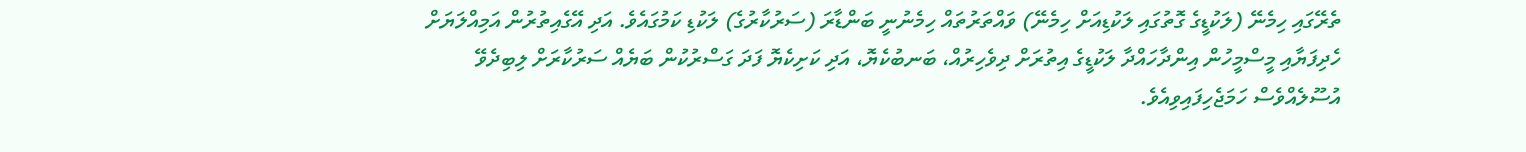ތެރޭގައި ހިމެނޭ (ލަކުޑީގެ ގޮތުގައި ލަކުޑިއަށް ހިމެނޭ) ވައްތަރުތައް ހިމެނުނީ ބަންޑާރަ (ސަރުކާރުގެ) ލަކުޑި ކަމުގައެވެ. އަދި އޭގެއިތުރުން އަމިއްލަޔަށް ހެދިފަޔާއި މީސްމީހުން އިންދާހައްދާ ލަކުޑީގެ އިތުރަށް ދިވެހިރުއް، ބަނބުކެޔޮ، އަދި ކަށިކެޔޮ ފަދަ ގަސްރުކުން ބަޔެއް ސަރުކާރަށް ލިބިދެވޭ އުސޫލެއްވެސް ހަމަޖެހިފައިވިއެވެ.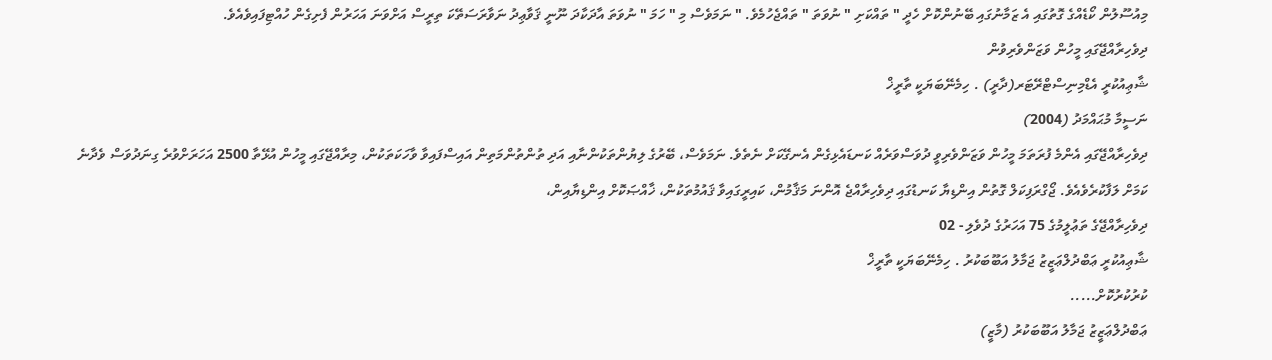މިއުސޫލުން ކޯޑެއްގެ ގޮތުގައި އެ ޒަމާނުގައި ބޭނުންކޮށް ހެދީ " ތައްކަށި " ނުވަތަ " ތައްޖެހުމެވެ. " ނަމަވެސް މި " ހަމަ " ނުވަތަ އާދަކާދަ ނޫނީ ޤަވާޢިދު ނަވާރަސަތޭކަ ތިރީސް އަށްވަނަ އަހަރުން ފެށިގެން ހުއްޓިފައިވެއެވެ.
ދިވެހިރާއްޖޭގައި މީހުން ވަޒަންވެރިވުން
ޝާޢިއުކުރީ އެޑްމިނިސްޓްރޭޓަރ(ދާރީ) . ހިމެނޭބަޔަކީ ތާރީޚް
ނަސީމާ މުޙައްމަދު (2004)
ދިވެހިރާއްޖޭގައި އެންމެ ފުރަތަމަ މީހުން ވަޒަންވެރިވީ ދުވަސްވަރެއް ކަނޑައެޅިގެން އެނގޭކަށް ނެތެވެ. ނަމަވެސް، ބޭރުގެ ލިޔުންތަކުންނާއި އަދި ތުންތުންމަތިން އައިސްފައިވާ ވާހަކަތަކުން، މިރާއްޖޭގައި މީހުން އުޅޭތާ 2500 އަހަރަށްވުރެ ގިނަދުވަސް ވެދާނެ ކަމަށް ލަފާކުރެވެއެވެ. ޖޯގްރަފިކަލް ގޮތުން އިންޑިޔާ ކަނޑުގައި ދިވެހިރާއްޖެ އޮންނަ މަޤާމުން، ކައިރީގައިވާ ޤައުމުތަކުން، ޚާއްޞަކޮށް އިންޑިޔާއިން،
ދިވެހިރާއްޖޭގެ ތަޢުލީމުގެ 75 އަހަރުގެ ދުވެލި - 02
ޝާޢިއުކުރީ ޢަބްދުލްޢަޒީޒު ޖަމާލު އަބޫބަކުރު . ހިމެނޭބަޔަކީ ތާރީޚް
ކުރުކުރުކޮށް.....
ޢަބްދުލްޢަޒީޒު ޖަމާލު އަބޫބަކުރު (މާޒީ)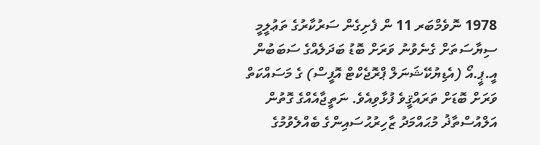1978 ނޮވެމްބަރ 11 ން ފެށިގެން ސަރުކާރުގެ ތަޢުލީމީ ސިޔާސަތަށް ގެނެވުނު ވަރަށް ބޮޑު ބަދަލެއްގެ ސަބަބުން އީ.ޕީ.އޯ (އެޑިޔުކޭޝަނަލް ޕްރޮޖެކްޓް އޮފީސް) ގެ މަސައްކަތް ވަރަށް ބޮޑަށް ތަރައްޤީވެ ފުޅާވިއެވެ. ނަތީޖާއެއްގެ ގޮތުން އަލްއުސްތާޛު މުޙައްމަދު ޒާހިރުޙުސައިންގެ ބެއްލެވުމުގެ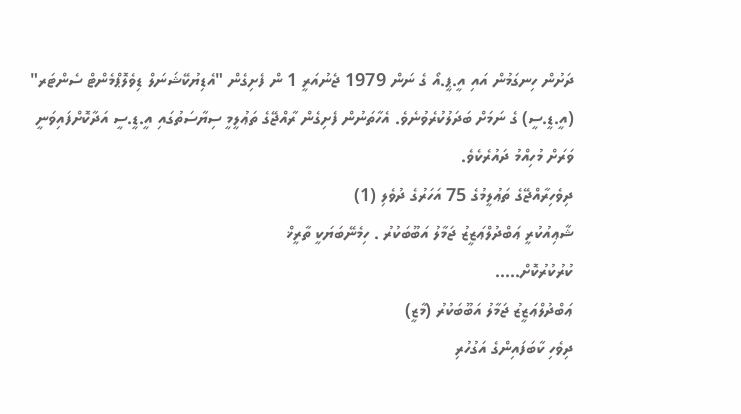ދަށުން ހިނގަމުން އައި އީ.ޕީ.އޯ ގެ ނަން 1979 ޖެނުއަރީ 1 ން ފެށިގެން "އެޑިޔުކޭޝަނަލް ޑިވެލޮޕްމެންޓް ސެންޓަރ" (އީ.ޑީ.ސީ) ގެ ނަމަށް ބަދަލުކުރެވުނެވެ. އެހާތަނުން ފެށިގެން ރާއްޖޭގެ ތަޢުލީމީ ސިޔާސަތުގައި އީ.ޑީ.ސީ އަދާކޮށްފައިވަނީ ވަރަށް މުހިއްމު ދައުރެކެވެ.
ދިވެހިރާއްޖޭގެ ތަޢުލީމުގެ 75 އަހަރުގެ ދުވެލި (1)
ޝާޢިއުކުރީ ޢަބްދުލްޢަޒީޒު ޖަމާލު އަބޫބަކުރު . ހިމެނޭބަޔަކީ ތާރީޚް
ކުރުކުރުކޮށް.....
ޢަބްދުލްޢަޒީޒު ޖަމާލު އަބޫބަކުރު (މާޒީ)
ދިވެހި ކާބަފައިންގެ އަގުހުރި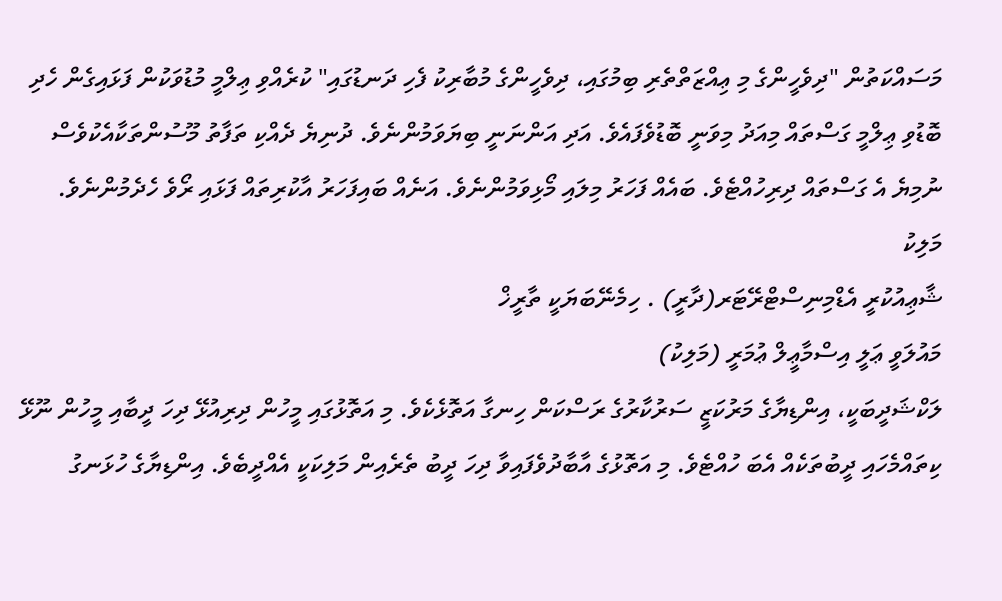މަސައްކަތުން "ދިވެހީންގެ މި ޢިއްޒަތްތެރި ބިމުގައި، ދިވެހީންގެ މުބާރިކު ފެހި ދަނޑުގައި" ކުރެއްވި ޢިލްމީ މުޑުވަކުން ފަޅައިގެން ހެދި ބޮޑުވި ޢިލްމީ ގަސްތައް މިއަދު މިވަނީ ބޮޑުވެފައެވެ. އަދި އަންނަނީ ބިޔަވަމުންނެވެ. ދުނިޔެ ދެއްކި ތަފާތު މޫސުންތަކާއެކުވެސް ނުމިޔެ އެ ގަސްތައް ދިރިހުއްޓެވެ. ބައެއް ފަހަރު މިލައި މޯޅިވަމުންނެވެ. އަނެއް ބައިފަހަރު އާކުރިތައް ފަޅައި ރޯވެ ހެދެމުންނެވެ.
މަލިކު
ޝާޢިއުކުރީ އެޑްމިނިސްޓްރޭޓަރ(ދާރީ) . ހިމެނޭބަޔަކީ ތާރީޚް
މައުލަވީ ޢަލީ އިސްމާޢީލް ޢުމަރީ (މަލިކު)
ލަކްޝަދީބަކީ، އިންޑިޔާގެ މަރުކަޒީ ސަރުކާރުގެ ރަސްކަން ހިނގާ އަތޮޅެކެވެ. މި އަތޮޅުގައި މީހުން ދިރިއުޅޭ ދިހަ ދީބާއި މީހުން ނޫޅޭ ކިތައްމެހައި ދީބުތަކެއް އެބަ ހުއްޓެވެ. މި އަތޮޅުގެ އާބާދުވެފައިވާ ދިހަ ދީބު ތެރެއިން މަލިކަކީ އެއްދީބެވެ. އިންޑިޔާގެ ހުޅަނގު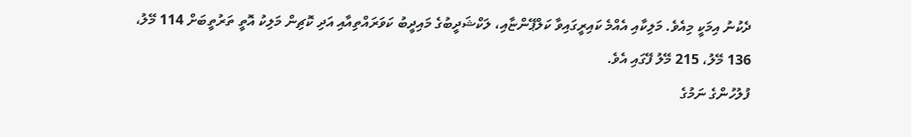ދެކުނު އިމަކީ މިއެވެ. މަލިކާއި އެއްމެ ކައިރީގައިވާ ކަލްޕޭންޏާއި، ލަކްޝަދީބުގެ މައިދީބު ކަވަރައްތިއާއި އަދި ކޮޗިން މަލިކު އޮތީ ތަރުތީބަށް 114 މޭލު، 136 މޭލު، 215 މޭލު ފޭގައި އެވެ.
ފުލުހުންގެ ނަމުގެ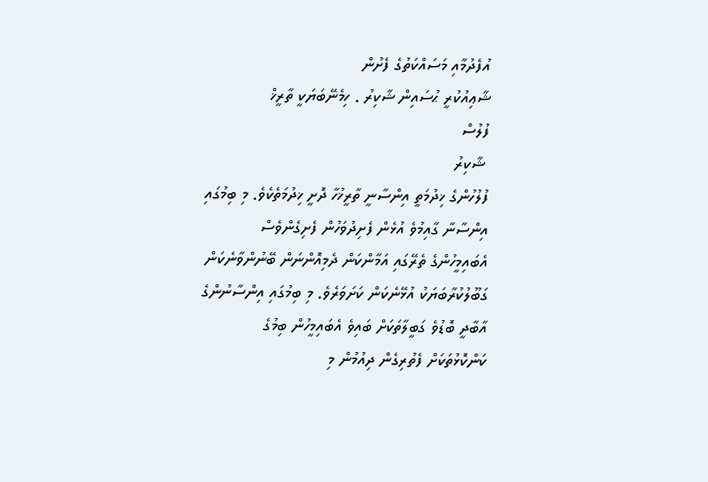އުފެދުމާއި މަސައްކަތުގެ ފެށުން
ޝާޢިއުކުރީ ޙުސައިން ޝާކިރު . ހިމެނޭބަޔަކީ ތާރީޚް
ފުލުސް
 ޝާކިރު
ފުލުހުންގެ ޚިދުމަތީ އިންސާނީ ތާރީޚުހާ ދޮށީ ޚިދުމަތެކެވެ. މި ބިމުގައި އިންސާނާ ގާއިމުވެ އުޅެން ފެށިދުވަހުން ފެށިގެންވެސް އެބައިމީހުންގެ ތެރޭގައި އަމާންކަން ދެމިއޮންނަން ބޭނުންވާނެކަން ގަބޫލުކުރާބަޔަކު އުޅޭނެކަން ކަށަވަރެވެ. މި ބިމުގައި އިންސާނުންގެ އާބާދީ ބޮޑުވެ ގަބީލާތަކަށް ބައިވެ އެބައިމީހުން ބިމުގެ ކަންކޮޅުތަކަށް ފެތުރިގެން ދިއުމުން މި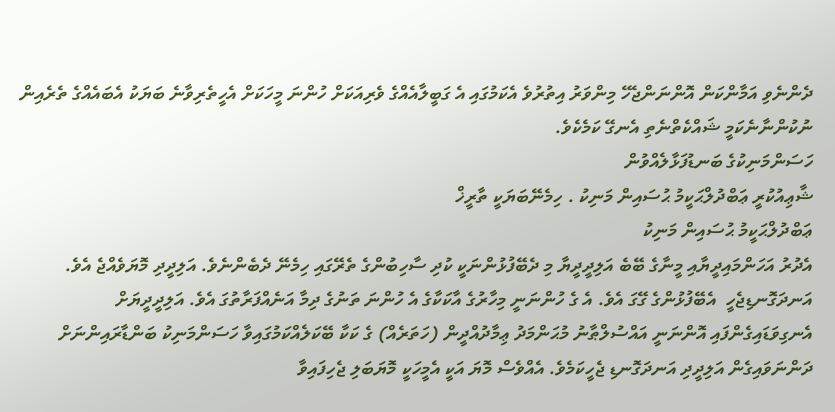ދެންނެވި އަމާންކަން އޮންނަންޖެހޭ މިންވަރު އިތުރުވެ އެކަމުގައި އެ ގަބީލާއެއްގެ ވެރިއަކަށް ހުންނަ މީހަކަށް އެހީތެރިވާނެ ބަޔަކު އެބައެއްގެ ތެރެއިން ނުކުންނާނެކަމީ ޝައްކެތްނެތި އެނގޭ ކަމެކެވެ.
ހަސަންމަނިކުގެ ބަނޑުފަޅާލެއްވުން
ޝާޢިއުކުރީ ޢަބްދުލްޙަކީމު ޙުސައިން މަނިކު . ހިމެނޭބަޔަކީ ތާރީޚް
ޢަބްދުލްޙަކީމު ޙުސައިން މަނިކު
އެދުރު އަހަންމައިދީޔާއި މީނާގެ ބޭބެ އަލިދީދީޔާ މި ދެބޭފުޅުންނަކީ ކުދި ސާހިބުންގެ ތެރޭގައި ހިމެނޭ ދެބެންނެވެ. އަލިދީދި މޮޔަވެއްޖެ އެވެ. އަނދަގޮނޑިޖެހީ  އެބޭފުޅުންގެ ގޭގަ އެވެ. އެ ގެ ހުންނަނީ މިހާރުގެ އާކަކާގެ އެ ހުންނަ ތަނުގެ ދިމާ އަނެއްފަރާތުގަ އެވެ. އަލިދީދީޔަށް އެނގިވަޑައިގެންފައި އޮންނަނީ އައްސުލްޠާނު މުޙަންމަދު ޢިމާދުއްދީން (ހަތަރެއް) ގެ ކަކާ ބޭކަލެއްކަމުގައިވާ ހަސަންމަނިކު ބަންޑާރައިންނަށް ދަންނަވައިގެން އަލިދީދި އަނދަގޮނޑި ޖެހީކަމެވެ. އެއްވެސް މޮޔަ އަކީ އެމީހަކީ މޮޔަބަލި ޖެހިފައިވާ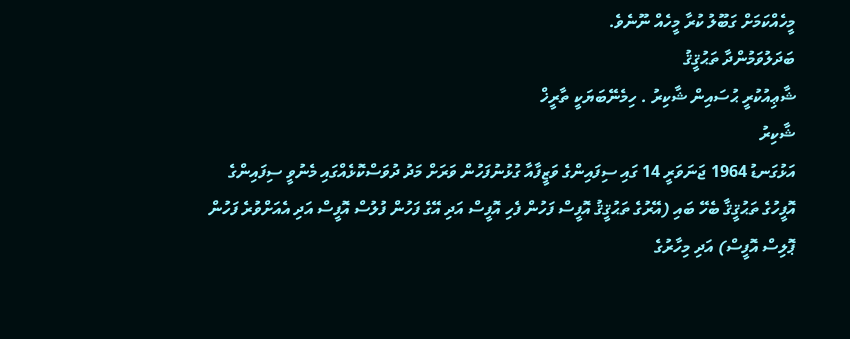މީހެއްކަމަށް ގަބޫލު ކުރާ މީހެއް ނޫނެވެ.
ބަދަލުވަމުންދާ ތަޙުޤީޤު
ޝާޢިއުކުރީ ޙުސައިން ޝާކިރު . ހިމެނޭބަޔަކީ ތާރީޚް
ޝާކިރު
އަޅުގަނޑު 1964 ޖަނަވަރީ 14 ގައި ސިފައިންގެ ވަޒީފާއާ ގުޅުނުފަހުން ވަރަށް މަދު ދުވަސްކޮޅެއްގައި މެނުވީ ސިފައިންގެ އޮފީހުގެ ތަޙުޤީޤާ ބެހޭ ބައި (އޭރުގެ ތަޙުޤީޤު އޮފީސް ފަހުން ފެހި އޮފީސް އަދި އޭގެ ފަހުން ފުލުސް އޮފީސް އަދި އެއަށްވުރެ ފަހުން ޕޮލިސް އޮފީސް) އަދި މިހާރުގެ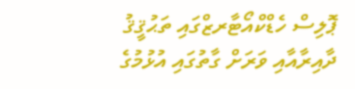ޕޮލިސް ހެޑްކްއޯޓާރޒްގައި ތަޙުޤީޤު ދާއިރާއާއި ވަރަށް ގާތުގައި އުޅުމުގެ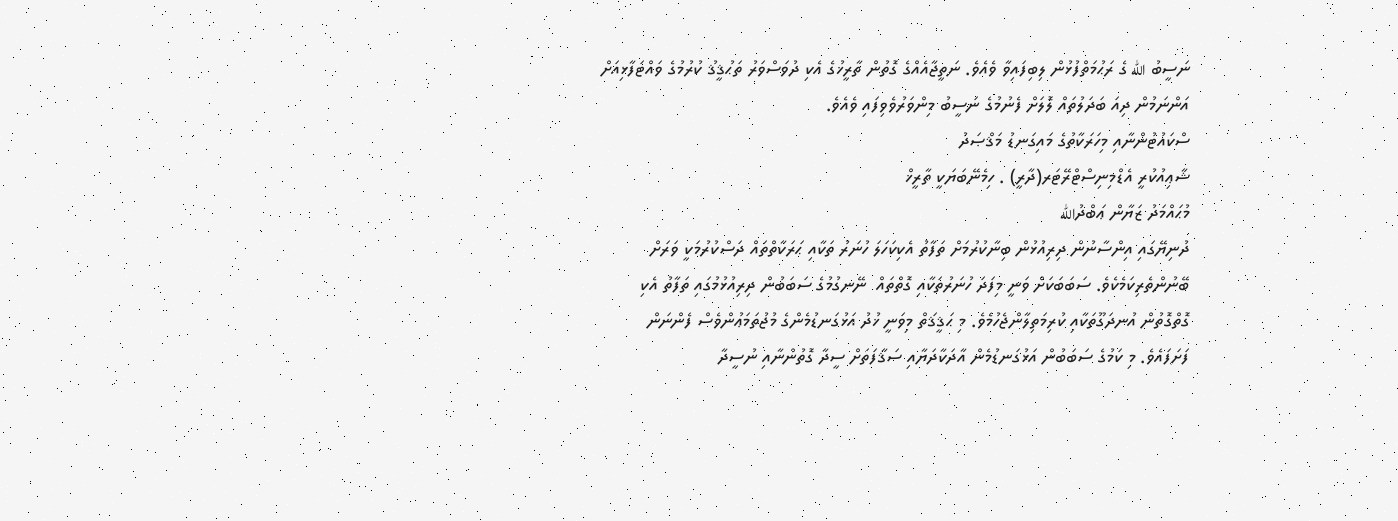ނަސީބު الله ގެ ރަޙުމަތްފުޅުން ލިބިފައިވާ ވެއެވެ. ނަތީޖާއެއްގެ ގޮތުން ތާރީޚުގެ އެކި ދުވަސްވަރު ތަޙުޤީޤު ކުރުމުގެ ވައްޓަފާޅިއަށް އަންނަމުން ދިއަ ބަދަލުތައް ލޮލަށް ފެނުމުގެ ނަސީބު މިންވަރުވެވިފައި ވެއެވެ.
ސްކައުޓުންނާއި މިހަރަކާތުގެ މައިގަނޑު މަޤްޞަދު
ޝާޢިއުކުރީ އެޑްމިނިސްޓްރޭޓަރ(ދާރީ) . ހިމެނޭބަޔަކީ ތާރީޚް
މުޙައްމަދު ޒަޔާން ޢަބްދުالله
ދުނިޔޭގައި އިންސާނުން ދިރިއުޅުން ބިނާކުރުމަށް ތަފާތު އެކިކަހަލަ ހުނަރު ތަކާއި ޙަރަކާތްތައް ދަސްކުރުމަކީ ވަރަށް ބޭނުންތެރިކަމެކެވެ. ސަބަބަކަށް ވަނީ މިފަދަ ހުނަރުތަކާއި ގޮތްތައް  ނޭނގުމުގެ ސަބަބުން ދިރިއުޅުމުގައި ތަފާތު އެކި ގޮތްގޮތުން އުނދަގޫތަކާއި ކުރިމަތިލާންޖެހުމެވެ. މި ޙަޤީޤަތް މިވަނީ ޚުދު އަޅުގަނޑުމެންގެ މުޖުތަމަޢުންވެސް ފެންނަން ފަށަފައެވެ. މި ކަމުގެ ސަބަބުން އަޅުގަނޑުމެން އާދަކާދަޔާއި ސަޤާފަތަށް ސީދާ ގޮތުންނާއި ނުސީދާ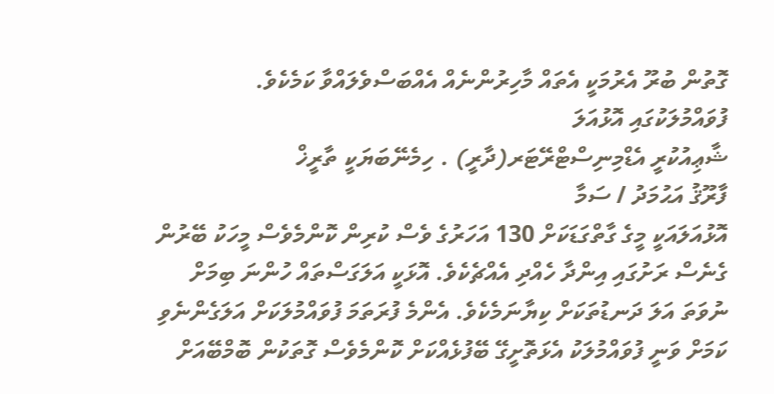ގޮތުން ބުރޫ އެރުމަކީ އެތައް މާހިރުންނެއް އެއްބަސްވެލައްވާ ކަމެކެވެ.
ފުވައްމުލަކުގައި އޮޅުއަލަ
ޝާޢިއުކުރީ އެޑްމިނިސްޓްރޭޓަރ(ދާރީ) . ހިމެނޭބަޔަކީ ތާރީޚް
ފާރޫޤު އަޙުމަދު / ސަމާ
އޮޅުއަލައަކީ މީގެ ގާތްގަޑަކަށް 130 އަހަރުގެ ވެސް ކުރިން ކޮންމެވެސް މީހަކު ބޭރުން ގެނެސް ރަށުގައި އިންދާ ހެއްދި އެއްޗެކެވެ. އޮޅަކީ އަލަގަސްތައް ހުންނަ ބިމަށް ނުވަތަ އަލަ ދަނޑުތަކަށް ކިޔާނަމެކެވެ. އެންމެ ފުރަތަމަ ފުވައްމުލަކަށް އަލަގެންނެވި ކަމަށް ވަނީ ފުވައްމުލަކު އެޅަތޮށީގޭ ބޭފުޅެއްކަށް ކޮންމެވެސް ގޮތަކުން ބޮމްބޭއަށް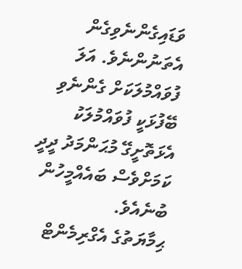ވަޑައިގެންނެވިގެން އެތަނުންނެވެ. އަލަ ފުވައްމުލަކަށް ގެންނެވި ބޭފުޅަކީ ފުވައްމުލަކު އެޅަތޮށީގޭ މުޙަންމަދު ދީދީ ކަމަށްވެސް ބައެއްމީހުން ބުނެއެވެ.
ޙިމާޔަތުގެ އެގްރިމެންޓް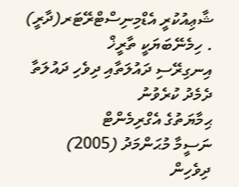ޝާޢިއުކުރީ އެޑްމިނިސްޓްރޭޓަރ(ދާރީ) . ހިމެނޭބަޔަކީ ތާރީޚް
އިނގިރޭސި ދައުލަތާއި ދިވެހި ދައުލަތާ ދެމެދު ކުރެވުނު
ޙިމާޔަތުގެ އެގްރިމެންޓް
ނަސީމާ މުޙަންމަދު (2005)
ދިވެހިން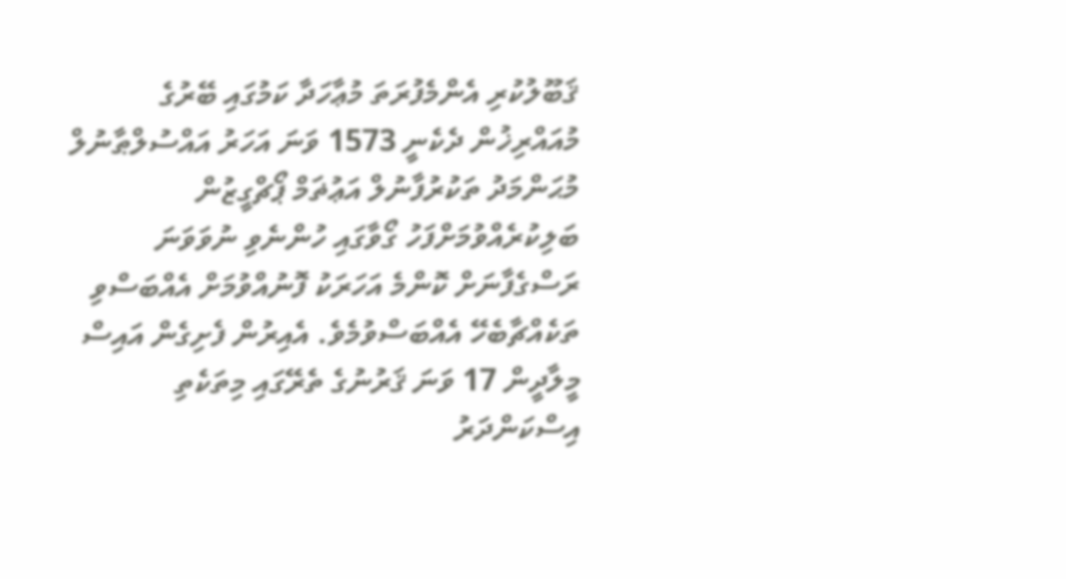ޤަބޫލުކުރި އެންމެފުރަތަ މުޢާހަދާ ކަމުގައި ބޭރުގެ މުއައްރިޚުން ދެކެނީ 1573 ވަނަ އަހަރު އައްސުލްޠާނުލް މުޙަންމަދު ތަކުރުފާނުލް އަޢުޡަމް ޕޯޗްގީޒުން ބަލިކުރެއްވުމަށްފަހު ގޯވާގައި ހުންނެވި ނުވަވަނަ ރަސްގެފާނަށް ކޮންމެ އަހަރަކު ފޮނުއްވުމަށް އެއްބަސްވި ތަކެއްޗާބެހޭ އެއްބަސްވުމެވެ. އެއިރުން ފެށިގެން އައިސް މީލާދީން 17 ވަނަ ޤަރުނުގެ ތެރޭގައި މިތަކެތި އިސްކަންދަރު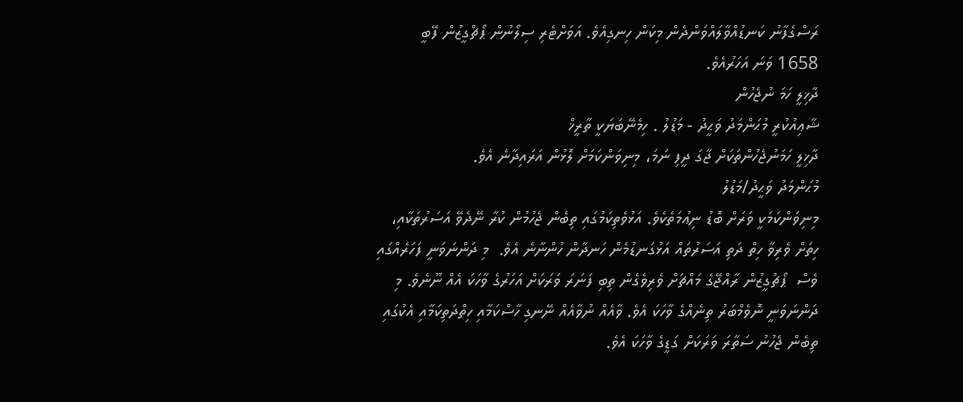ރަސްގެފާނު ކަނޑުއްވާލައްވަންދެން މިކަން ހިނގިއެވެ. އަވަށްޓެރި ސިލޯނުން ޕޯޗްގީޒުން ފޭބީ 1658 ވަނަ އަހަރުއެވެ.
ދާޚިލީ ހަމަ ނުޖެހުން
ޝާޢިއުކުރީ މުޙަންމަދު ވަޙީދު - މަޑުލު . ހިމެނޭބަޔަކީ ތާރީޚް
ދާޚިލީ ހަމަނުޖެހުންތަކަށް ޖާގަ ދީފި ނަމަ، މިނިވަންކަމަށް ލޮޅުން އަރައިދާނެ އެވެ.
މުޙަންމަދު ވަޙީދު/މަޑުލު
މިނިވަންކަމަކީ ވަރަށް ބޮޑު ނިޢުމަތެކެވެ. އަޅުވެތިކަމުގައި ތިބެން ޖެހުމުން ކުރާ ނޭދެވޭ އަސަރުތަކާއި، ހިތަށް ވެރިވާ ހިތް ދަތި އަސަރުތައް އަޅުގަނޑުމެން ހަނދާން ހުންނާނެ އެވެ.  މި ދަންނަވަނީ ފަހަރެއްގައި ވެސް  ޕޯޗުގީޒުން ރާއްޖޭގެ މައްޗަށް ވެރިވެގެން ތިބި ފަނަރަ ވަރަކަށް އަހަރުގެ ވާހަކަ އެއް ނޫނެވެ. މި ދަންނަވަނީ ނޮވެމްބަރު ތިނެއްގެ ވާހަކަ އެވެ. ވާއެއް ނުވާއެއް ނޭނގި ހާސްކަމާއި ހިތްދަތިކަމާއި އެކުގައި ތިބެން ޖެހުނު ސަތާރަ ވަރަކަށް ގަޑީގެ ވާހަކަ އެވެ.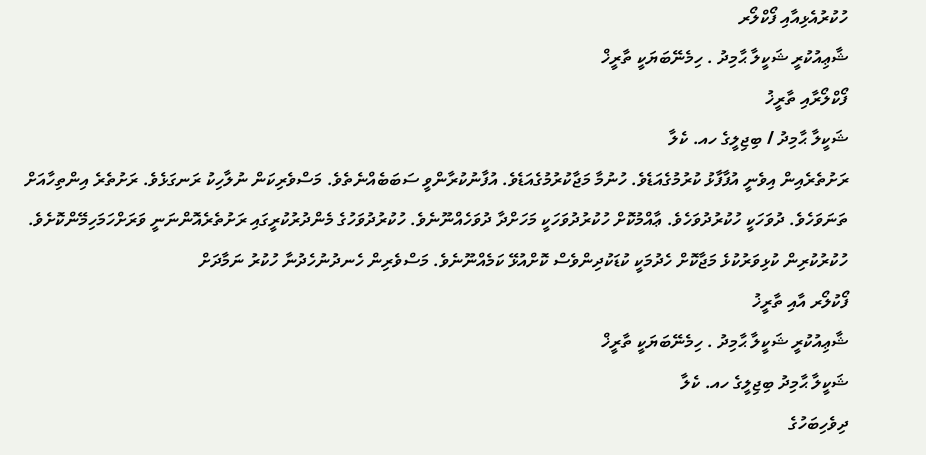ހުކުރުއެޅިއާއި ފޯކްލޯރ
ޝާޢިއުކުރީ ޝަކީލާ ޙާމިދު . ހިމެނޭބަޔަކީ ތާރީޚް
ފޯކްލޯރާއި ތާރީޚު
ޝަކީލާ ޙާމިދު / ބިޖިލީގެ ހއ. ކެލާ
ރަށުތެރެއިން އިވެނީ އުފާފާޅު ކުރުމުގެއަޑެވެ. ހުނުމާ މަޖާކުރުމުގެއަޑެވެ. އުފާނުކުރާންވީ ސަބަބެއްނެތެވެ. މަސްވެރިކަން ނުލާހިކު ރަނގަޅެވެ. ރަށުތެރެ އިންތިހާއަށް ތަނަވަހެވެ. ދުވަހަކީ ހުކުރުދުވަހެވެ. ޢާއްމުކޮށް ހުކުރުދުވަހަކީ މަހަށްދާ ދުވަހެއްނޫނެވެ. ހުކުރުދުވަހުގެ މެންދުރުކުރީގައި ރަށުތެރެއޮންނަނީ ވަރަށްހަމަހިމޭންކޮށެވެ. ހުކުރުކުރިން ކުޅިވަރުކުޅެ މަޖާކޮށް ހެދުމަކީ ކުޑަކުދިންވެސް ކޮށްއުޅޭ ކަމެއްނޫނެވެ. މަސްވެރިން ހެނދުނުހެދުނާ ހުކުރު ނަމާދަށް
ފޯކުލޯރ އާއި ތާރީޚު
ޝާޢިއުކުރީ ޝަކީލާ ޙާމިދު . ހިމެނޭބަޔަކީ ތާރީޚް
ޝަކީލާ ޙާމިދު ބިޖިލީގެ ހއ. ކެލާ
ދިވެހިބަހުގެ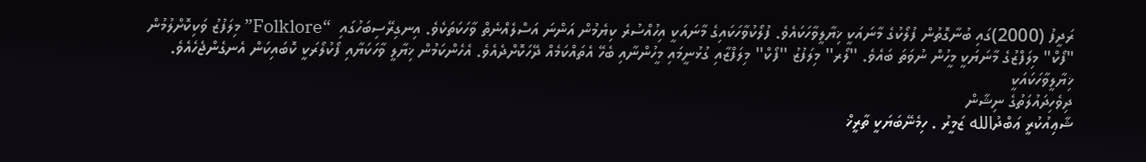ރަދީފު (2000)ގައި ބުނާގޮތުން ފުލޯކުގެ މާނައަކީ ޚިޔާލީވާހަކައެވެ. ފުލޯކުވާހަކައިގެ މާނައަކީ އިހުއްސުރެ ކިޔެމުން އަންނަ އަސްލެއްނެތް ވާހަކަތަކެވެ. އިނގިރޭސިބަހުގައި  “Folklore” މިލަފުޒު ވަކިކޮށްލުމުން "ފޯކް" މިލަފްޒުގެ މާނަޔަކީ މީހުން ނުވަތަ ބައެވެ. ''ލޯރ'' މިލަފުޒު ''ފޯކް'' މިލަފްޒާއި ގުޅުނީމައި މީހުންނާއި ބެހޭ އެތައްކަމެއް ދޭހަކޮށްދެއެވެ. އެހެންކަމުން ޚިޔާލީ ވާހަކަޔާއި ފޯކުލޯރަކީ ކޮބައިކަން އެނގެންޖެހެއެވެ. ޚިޔާލީވާހަކައަކީ
ދިވެހިދައުލަތުގެ ނިޝާން
ޝާޢިއުކުރީ ޢަބްދުالله ޒަމީރު . ހިމެނޭބަޔަކީ ތާރީޚް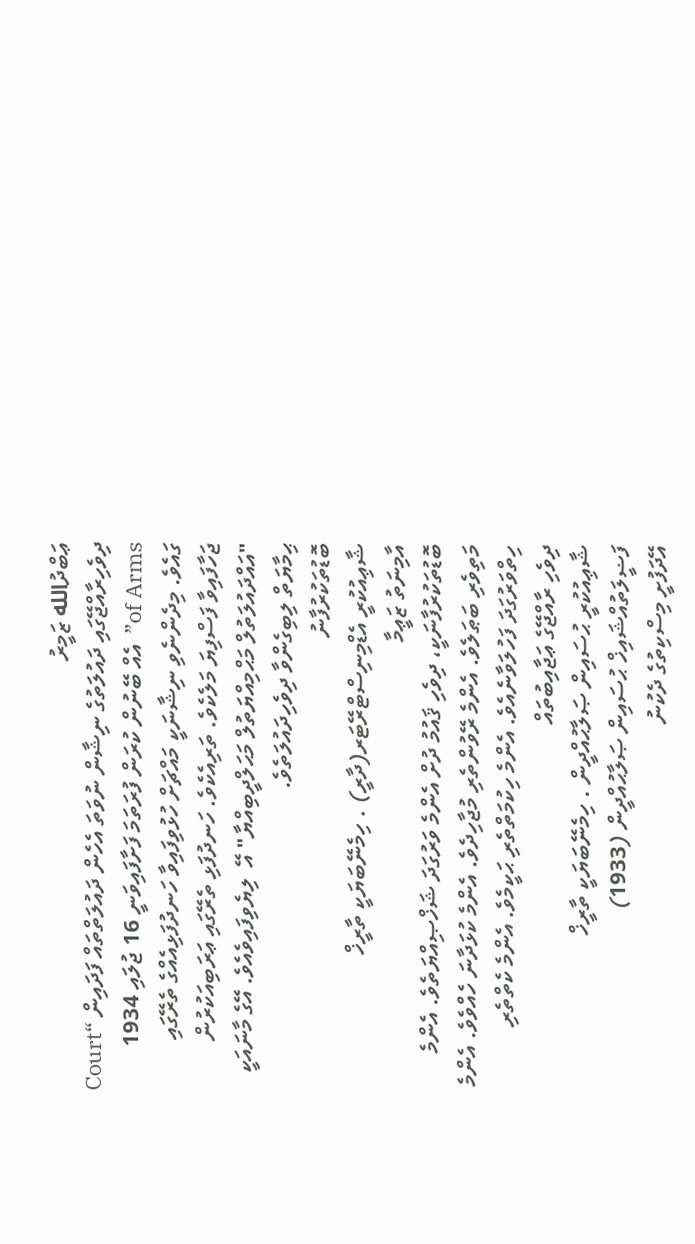ޢަބްދުالله ޒަމީރު
ދިވެހިރާއްޖޭގައި ދައުލަތުގެ ނިޝާން ނުވަތަ އެހެން ދައުލަތްތައް ފަދައިން “Court of Arms”  އެއް ބޭނުން ކުރަން ފުރަތަމަ ފަށާފައިވަނީ 16 ޖުލައި 1934 ގައެވެ. މިދެންނެވި ނިޝާނަކީ މައްޗަށް ހުޅުވިފައިވާ ހަނދުފަޅިއެއްގެ ތެރޭގައި ޖަހާފައިވާ ފަސްފިޔަ މަލެކެވެ. ތަރިއެކެވެ. ހަނދުފަޅި ތެރޭގައި ޢަރަބިއަކުރުން "އައްދައުލަތުލް މަޙްމިއްޔަތުލް މަޙަލްދީބިއްޔާ" އޭ  ލިޔެވިފައިވެއެވެ. އޭގެ މާނައަކީ ޙިމާޔަތް ލިބިގެންވާ ދިވެހިދައުލަތެވެ.
ބޮޑުތަކުރުފާނު
ޝާޢިއުކުރީ އެޑްމިނިސްޓްރޭޓަރ(ދާރީ) . ހިމެނޭބަޔަކީ ތާރީޚް
އާމިނަތު ޒަޢީމާ
ބޮޑުތަކުރުފާނަކީ، ދިވެހި ޤައުމު ދުށް އެންމެ ވަރުގަދަ ޝަޚްޞިއްޔަތެވެ. އެންމެ މަތިވެރި ބަޠަލެވެ. އެންމެ ރޭވުންތެރި މުޖާހިދެވެ. އެންމެ ކުޅަދާނަ ހެއްވެވެ. އެންމެ ހިތްވަރުގަދަ ފަހުލަވާނެއެވެ. އެންމެ ހިކުމަތްތެރި ޙަކީމެވެ. އެންމެ ކެތްތެރި
ދިވެހި ރާއްޖޭގެ ޢަޖާއިބުތައް
ޝާޢިއުކުރީ ޙުސައިން ޞަލާޙުއްދީން . ހިމެނޭބަޔަކީ ތާރީޚް
ފަޟީލަތުއްޝައިޚް ޙުސައިން ޞަލާޙުއްދީން (1933)
އޭދަފުށީ މިސްކިތުގެ ދެކުނު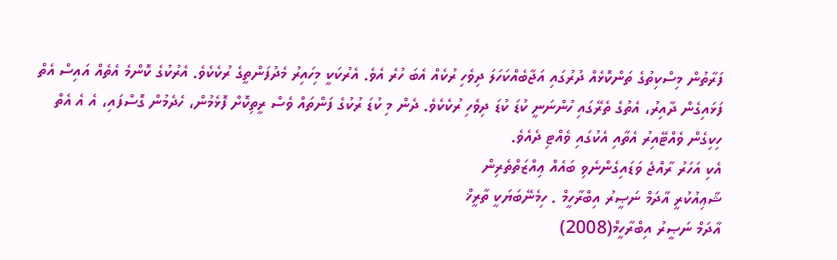ފަރާތުން މިސްކިތުގެ ތަންކޮޅެއް ދުރުގައި އަޖާބެއްކަހަލަ ދިވެހި ރުކެއް އެބަ ހުރެ އެވެ. އެރުކަކީ މިހައިރު މެދުފަންތީގެ ރުކެކެވެ. އެރުކުގެ ކޮންމެ އެތެއް އައިސް އެތް ފަޅައިގެން ދާއިރު، އެތުގެ ތެރޭގައި ހުންނަނީ ކުޑަ ކުޑަ ދިވެހި ރުކެކެވެ. ދެން މި ކުޑަ ރުކުގެ ފަންތައް ވެސް ރީތިކޮށް ފޮޅެމުން، ހެދެމުން ގޮސްފައި، އެ އެ އެތް ހިކިގެން ވެއްޓޭއިރު އެތާއި އެކުގައި ވެއްޓި ދެއެވެ.
އެކި އަހަރު ރާއްޖެ ވަޑައިގެންނެވި ބައެއް ޢިއްޒަތްތެރިން
ޝާޢިއުކުރީ އާދަމް ނަޞީރު އިބްރާހީމް . ހިމެނޭބަޔަކީ ތާރީޚް
އާދަމް ނަޞީރު އިބްރާހީމް(2008)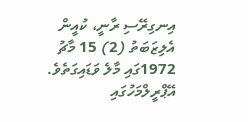އިނގިރޭސި ރާނީ، ކުއީން އެލިޒަބަތު (2) 15 މާޗު 1972ގައި މާލެ ވަޑައިގަތެވެ.
އޭޕްރީލްމަހުގައި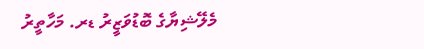މެލޭޝިޔާގެ ބޮޑުވަޒީރު ޑރ. މަހާތީރު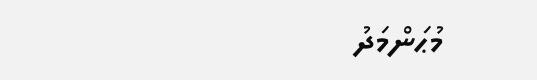މުޙަންމަދު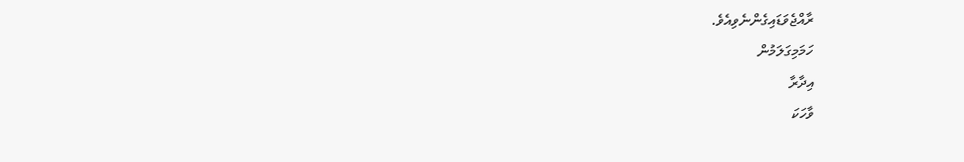ރާއްޖެވަޑައިގެންނެވިއެވެ.
ހަމަމިގަލަމުން
އިދާރާ
ވާހަކަ